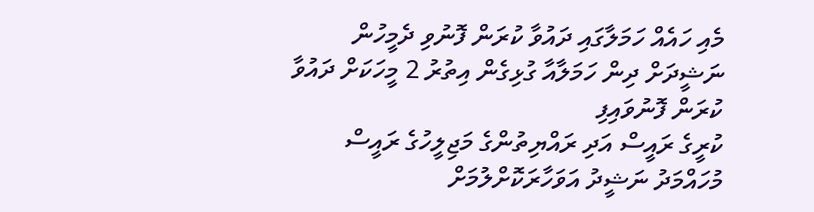މެއި ހައެއް ހަމަލާގައި ދައުވާ ކުރަން ފޮނުވި ދެމީހުން
ނަޝީދަށް ދިން ހަމަލާއާ ގުޅިގެން އިތުރު 2 މީހަކަށް ދައުވާ ކުރަން ފޮނުވައިފި
ކުރީގެ ރައީސް އަދި ރައްޔިތުންގެ މަޖިލީހުގެ ރައީސް މުހައްމަދު ނަޝީދު އަވަހާރަކޮށްލުމަށް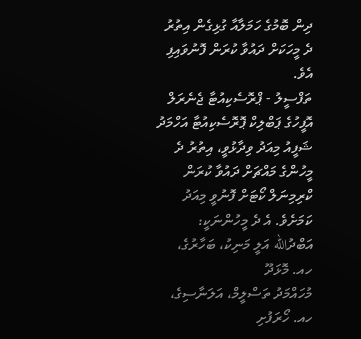ދިން ބޮމުގެ ހަމަލާއާ ގުޅިގެން އިތުރު ދެ މީހަކަށް ދައުވާ ކުރަން ފޮނުވައިފި އެވެ.
ތަފްސީލު - ޕްރޮސެކިއުޓާ ޖެނެރަލް އޮފީހުގެ ޕަބްލިކް ޕޮރޮސެކިއުޓާ އަހްމަދު ޝަފީއު މިއަދު ވިދާޅުވީ، އިތުރު ދެ މީހުންގެ މައްޗަށް ދައުވާ ކުރަން ކްރިމިނަލް ކޯޓަށް ފޮނުވީ މިއަދު ކަމަށެވެ. އެ ދެ މީހުންނަކީ:
އަބްދުالله އަލީ މަނިކު، ބަހާރުގެ، ހއ. މޮޅަދޫ
މުހައްމަދު ތަސްލީމް، އަލަނާސިގެ، ހއ. ހޯރަފުށި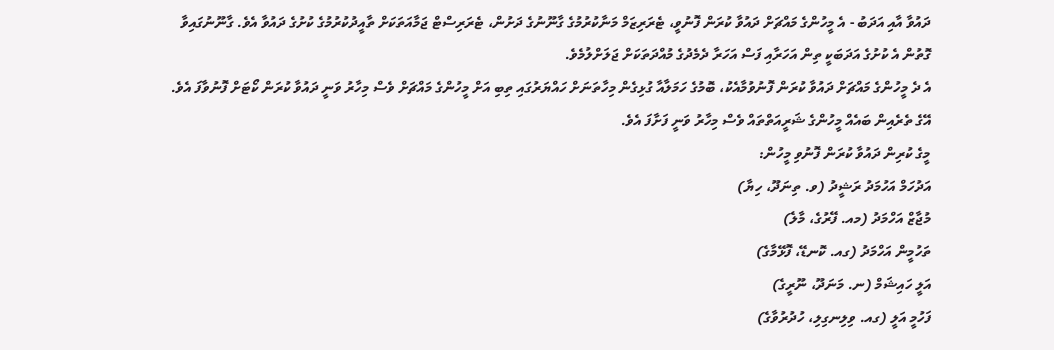ދައުވާ އާއި އަދަބު - އެ މީހުންގެ މައްޗަށް ދައުވާ ކުރަން ފޮނުވީ، ޓެރަރިޒަމް މަނާކުރުމުގެ ގާނޫނުގެ ދަށުން، ޓެރަރިސްޓް ޖަމާއަތަކަށް ތާއީދުކުރުމުގެ ކުށުގެ ދައުވާ އެވެ. ގާނޫނުގައިވާ ގޮތުން އެ ކުށުގެ އަދަބަކީ ތިން އަހަރާއި ފަސް އަހަރާ ދެމެދުގެ މުއްދަތަކަށް ޖަލަށްލުމެވެ.
އެ ދެ މީހުންގެ މައްޗަށް ދައުވާ ކުރަން ފޮނުވުމާއެކު، ބޮމުގެ ހަމަލާއާ ގުޅިގެން މިހާތަނަށް ހައްޔަރުގައި ތިބި އަށް މީހުންގެ މައްޗަށް ވެސް މިހާރު ވަނީ ދައުވާ ކުރަން ކޯޓަށް ފޮނުވާފަ އެވެ. އޭގެ ތެރެއިން ބައެއް މީހުންގެ ޝަރީއަތްތައް ވެސް މިހާރު ވަނީ ފަށާފަ އެވެ.
މީގެ ކުރިން ދައުވާ ކުރަން ފޮނުވި މީހުން:
އަދުހަމް އަހުމަދު ރަޝީދު (ވ. ތިނަދޫ، ހިޔާ)
މުޖާޒް އަހްމަދު (މއ. ފޭރުގެ، މާލެ)
ތަހުމީން އަހްމަދު (ގއ. ކޮނޑޭ، ފޮޅޭމާގެ)
އަލީ ހައިޝަމް (ނ. މަނަދޫ، ނޫރީގެ)
ފަހުމީ އަލީ (ގއ. ވިލިނގިލި، ހުދުރުވާގެ)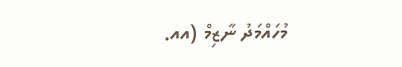މުހައްމަދު ނާޒިމް (އއ.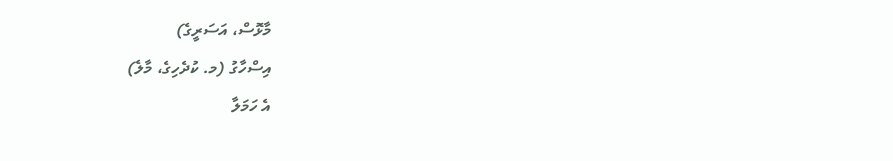މާޅޮސް، އަސަރީގެ)
އިސްހާގު (މ. ކުދެހިގެ، މާލެ)
އެ ހަމަލާ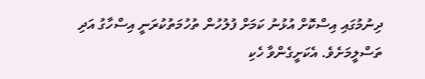ދިނުމުގައި އިސްކޮށް އުޅުނު ކަމަށް ފުލުހުން ތުހުމަތުކުރަނީ އިސްހާގު އަދި ތަސްލީމަށެވެ. އެކަށީގެންވާ ހެކި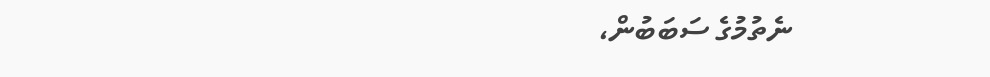ނެތުމުގެ ސަބަބުން،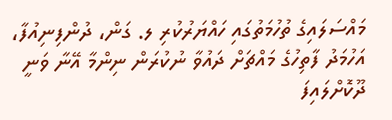މައްސަލައިގެ ތުހުމަތުގައި ހައްޔަރުކުރި ލ. ގަން، ދުންފިނިއުފާ، އަހުމަދު ފާތިހުގެ މައްޗަށް ދައުވާ ނުކުރަން ނިންމާ އޭނާ ވަނީ ދޫކޮށްލައިފަ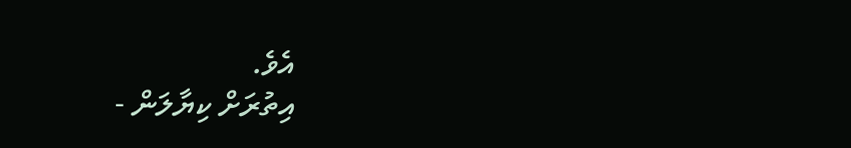އެވެ.
އިތުރަށް ކިޔާލަން -